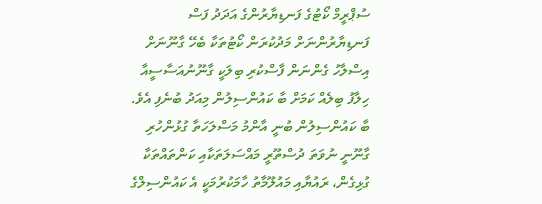ސުޕްރީމް ކޯޓުގެ ފަނޑިޔާރުންގެ އަދަދު ފަސް ފަނޑިޔާރުންނަށް މަދުކުރަން ކޯޓުތަކާ ބެހޭ ގާނޫނަށް އިސްލާހު ގެންނަން ފާސްކުރި ބިލަކީ ގާނޫނުއަސާސީއާ ހިލާފު ބިލެއް ކަމަށް ބާ ކައުންސިލުން މިއަދު ބުނެފި އެވެ.
ބާ ކައުންސިލުން ބުނީ އާންމު މަސްލަހަތާ ގުޅުންހުރި ގާނޫނީ ނުވަތަ ދުސްތޫރީ މައްސަލަތަކާއި ކަންތައްތަކާ ގުޅިގެން، ރައުޔާއި މައުލޫމާތު ހާމަކުރުމަކީ އެ ކައުންސިލްގެ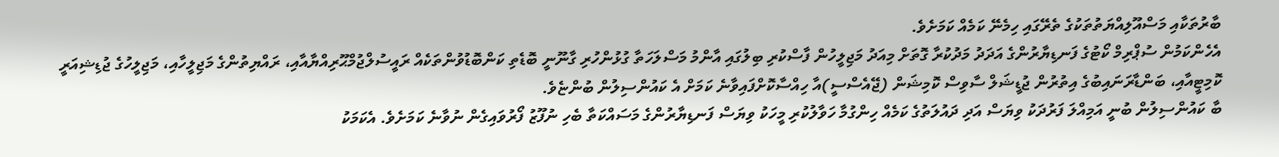ބާރުތަކާއި މަސްއޫލިއްޔަތުތަކުގެ ތެރޭގައި ހިމެނޭ ކަމެއް ކަމަށެވެ.
އެހެންކަމުން ސުޕްރިމް ކޯޓުގެ ފަނޑިޔާރުންގެ އަދަދު މަދުކުރާ ގޮތަށް މިއަދު މަޖިލީހުން ފާސްކުރި ބިލުގައި އާންމު މަސްލަހަތާ ގުޅުންހުރި ގާނޫނީ ބޮޑެތި ކަންބޮޑުވުންތަކެއް ރައީސުލްޖުމްޙޫރިއްޔާއާއި، ރައްޔިތުންގެ މަޖިލީހާއި، މަޖިލީހުގެ ޖުޑިޝިއަރީ ކޮމިޓީއާއި، ބަންޑާރަނައިބުގެ އިތުރުން ޖުޑީޝަލް ސާވިސް ކޮމިޝަން (ޖޭއެސްސީ)އާ ހިއްސާކޮށްފައިވާނެ ކަމަށް އެ ކައުންސިލުން ބުންޏެވެ.
ބާ ކައުންސިލުން ބުނީ އަމިއްލަ ފަރުދަކު ވިޔަސް އަދި ދައުލަތުގެ ކަމެއް ހިންގުމާ ހަވާލުކުރި މީހަކު ވިޔަސް ފަނޑިޔާރުންގެ މަސައްކަތާ ބެހި ނުފޫޒު ފޯރުވައިގެން ނުވާނެ ކަމަށެވެ. އެކަމަކު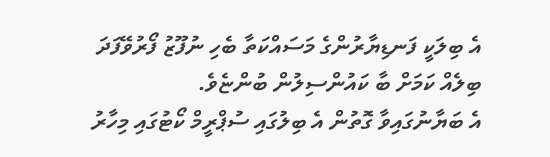އެ ބިލަކީ ފަނޑިޔާރުންގެ މަސައްކަތާ ބެހި ނުފޫޒު ފޯރުވޭފަދަ ބިލެއް ކަމަށް ބާ ކައުންސިލުން ބުންޏެވެ.
އެ ބަޔާނުގައިވާ ގޮތުން އެ ބިލުގައި ސުޕްރީމް ކޯޓުގައި މިހާރު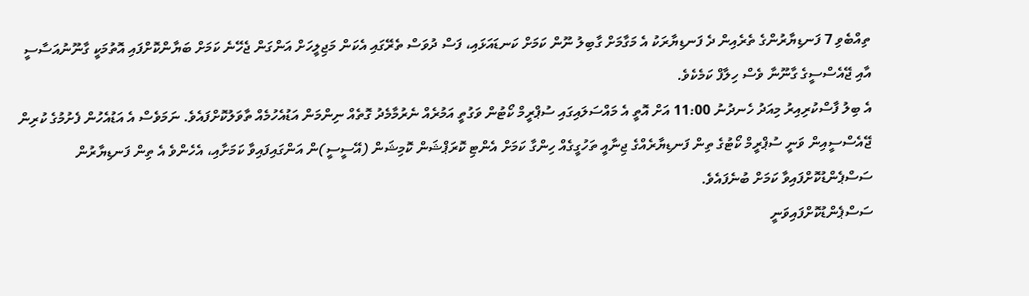ތިއްބެވި 7 ފަނޑިޔާރުންގެ ތެރެއިން ދެ ފަނޑިޔާރަކު އެ މަގާމަށް ގާބިލު ނޫން ކަމަށް ކަނޑައަޅައި، ފަސް ދުވަސް ތެރޭގައި އެކަން މަޖިލީހަށް އަންގަން ޖެހޭނެ ކަމަށް ބަޔާންކޮށްފައި އޮތުމަކީ ގާނޫނުއަސާސީ އާއި ޖޭއެސްސީގެ ގާނޫނާ ވެސް ހިލާފް ކަމެކެވެ.
އެ ބިލު ފާސްކުރިއިރު މިއަދު ހެނދުނު 11:00 އަށް އޮތީ އެ މައްސަލައިގައި ސުޕްރީމް ކޯޓުން ވަގުތީ އަމުރެއް ނެރުމާމެދު ގޮތެއް ނިންމަން އަޑުއެހުމެއް ތާވަލުކޮށްފައެވެ. ނަމަވެސް އެ އަޑުއެހުން ފެށުމުގެ ކުރިން ޖޭއެސްސީއިން ވަނީ ސުޕްރީމް ކޯޓުގެ ތިން ފަނޑިޔާރެއްގެ ޖިނާއީ ތަހުގީގެއް ހިންގާ ކަމަށް އެންޓި ކޮރަޕްޝަން ކޮމިޝަން (އޭސީސީ)ން އަންގައިފައިވާ ކަމަށާއި، އެހެންވެ އެ ތިން ފަނޑިޔާރުން ސަސްޕެންޑުކޮށްފައިވާ ކަމަށް ބުނެފައެވެ.
ސަސްޕެންޑުކޮށްފައިވަނީ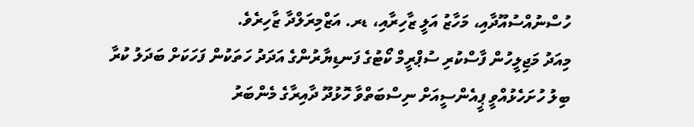ހުސްނުއްސުއޫދާއި، މަހާޒު އަލީ ޒާހިރާއި، ޑރ. އަޒްމިރަލްދާ ޒާހިރެވެ.
މިއަދު މަޖިލީހުން ފާސްކުރި ސުޕްރީމް ކޯޓުގެ ފަނޑިޔާރުންގެ އަދަދު ހަތަކުން ފަހަކަށް ބަދަލު ކުރާ ބިލު ހުށަހެޅުއްވީ ޕީއެންސީއަށް ނިސްބަތްވާ ހޮޅުދޫ ދާއިރާގެ މެންބަރު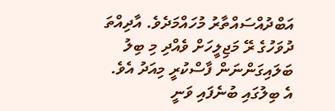އަބްދުއްސައްތާރު މުހައްމަދެވެ. އާދިއްތަ ދުވަހުގެ ރޭ މަޖިލީހަށް ވެއްދި މި ބިލު ބަލައިގަންނަން ފާސްކުރީ މިއަދު އެވެ.
އެ ބިލުގައި ބުނެފައި ވަނީ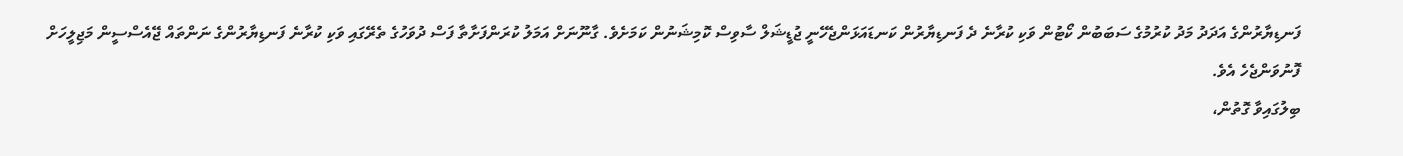ފަނޑިޔާރުންގެ އަދަދު މަދު ކުރުމުގެ ސަބަބުން ކޯޓުން ވަކި ކުރާނެ ދެ ފަނޑިޔާރުން ކަނޑައަޅަންޖެހޭނީ ޖުޑީޝަލް ސާވިސް ކޮމިޝަނުން ކަމަށެވެ. ގާނޫނަށް އަމަލު ކުރަންފަށާތާ ފަސް ދުވަހުގެ ތެރޭގައި ވަކި ކުރާނެ ފަނޑިޔާރުންގެ ނަންތައް ޖޭއެސްސީން މަޖިލީހަށް ފޮނުވަންޖެހެ އެވެ.
ބިލުގައިވާ ގޮތުން،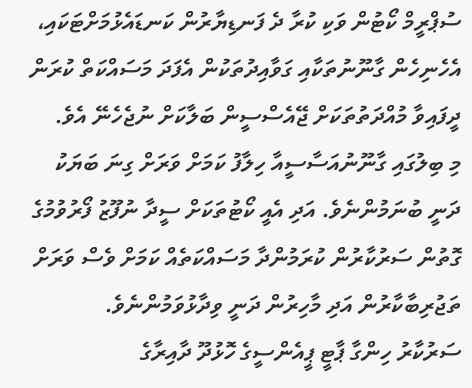ސުޕްރީމް ކޯޓުން ވަކި ކުރާ ދެ ފަނޑިޔާރުން ކަނޑައެޅުމަށްޓަކައި، އެހެނިހެން ގާނޫނުތަކާއި ގަވާއިދުތަކުން އެފަދަ މަސައްކަތް ކުރަން ދީފައިވާ މުއްދަތުތަކަށް ޖޭއެސްސީން ބަލާކަށް ނުޖެހެނޭ އެވެ.
މި ބިލުގައި ގާނޫނުއަސާސީއާ ހިލާފު ކަމަށް ވަރަށް ގިނަ ބަޔަކު ދަނީ ބުނަމުންނެވެ. އަދި އެއީ ކޯޓުތަކަށް ސީދާ ނުފޫޒު ފޯރުވުމުގެ ގޮތުން ސަރުކާރުން ކުރަމުންދާ މަސައްކަތެއް ކަމަށް ވެސް ވަރަށް ތަޖުރިބާކާރުން އަދި މާހިރުން ދަނީ ވިދާޅުވަމުންނެވެ.
ސަރުކާރު ހިންގާ ޕާޓީ ޕީއެންސީގެ ހޮޅުދޫ ދާއިރާގެ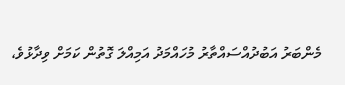މެންބަރު އަބުދުއްސައްތާރު މުހައްމަދު އަމިއްލަ ގޮތުން ކަމަށް ވިދާޅުވެ،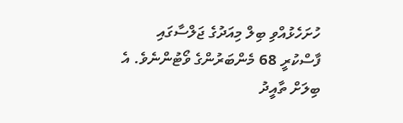ހުށަހެޅުއްވި ބިލް މިއަދުގެ ޖަލްސާގައި ފާސްކުރީ 68 މެންބަރުންގެ ވޯޓުންނެވެ. އެ ބިލަށް ތާއީދު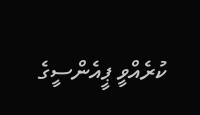ކުރެއްވީ ޕީއެންސީގެ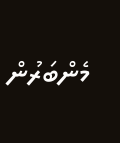މެންބަރުން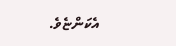އެކަންޏެވެ.